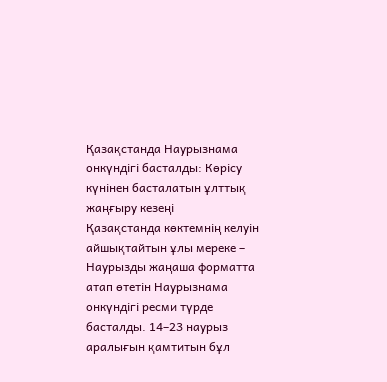Қазақстанда Наурызнама онкүндігі басталды: Көрісу күнінен басталатын ұлттық жаңғыру кезеңі
Қазақстанда көктемнің келуін айшықтайтын ұлы мереке – Наурызды жаңаша форматта атап өтетін Наурызнама онкүндігі ресми түрде басталды. 14–23 наурыз аралығын қамтитын бұл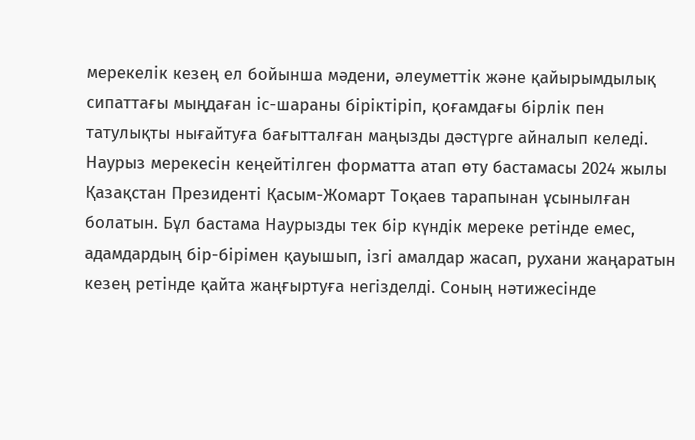мерекелік кезең ел бойынша мәдени, әлеуметтік және қайырымдылық сипаттағы мыңдаған іс-шараны біріктіріп, қоғамдағы бірлік пен татулықты нығайтуға бағытталған маңызды дәстүрге айналып келеді.
Наурыз мерекесін кеңейтілген форматта атап өту бастамасы 2024 жылы Қазақстан Президенті Қасым-Жомарт Тоқаев тарапынан ұсынылған болатын. Бұл бастама Наурызды тек бір күндік мереке ретінде емес, адамдардың бір-бірімен қауышып, ізгі амалдар жасап, рухани жаңаратын кезең ретінде қайта жаңғыртуға негізделді. Соның нәтижесінде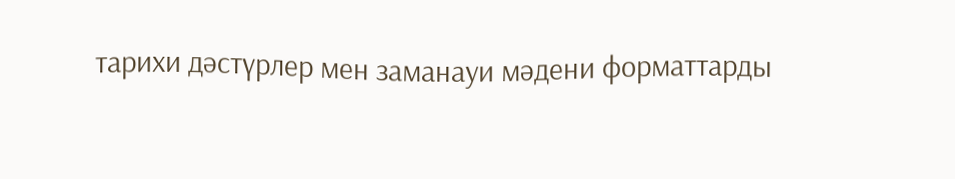тарихи дәстүрлер мен заманауи мәдени форматтарды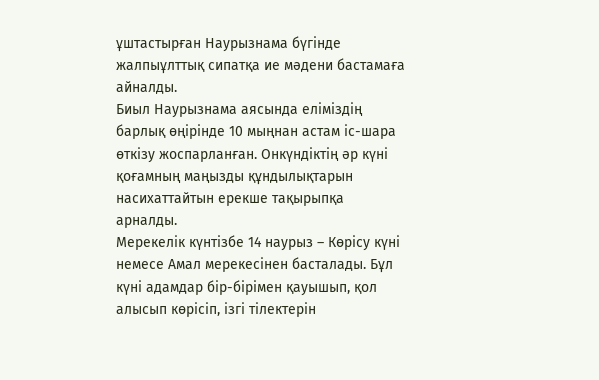ұштастырған Наурызнама бүгінде жалпыұлттық сипатқа ие мәдени бастамаға айналды.
Биыл Наурызнама аясында еліміздің барлық өңірінде 10 мыңнан астам іс-шара өткізу жоспарланған. Онкүндіктің әр күні қоғамның маңызды құндылықтарын насихаттайтын ерекше тақырыпқа арналды.
Мерекелік күнтізбе 14 наурыз – Көрісу күні немесе Амал мерекесінен басталады. Бұл күні адамдар бір-бірімен қауышып, қол алысып көрісіп, ізгі тілектерін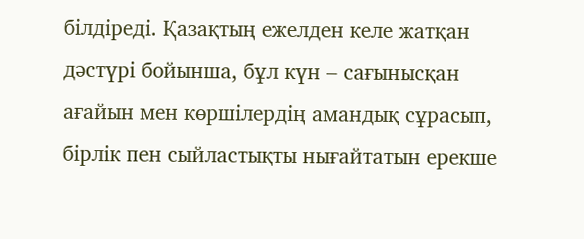білдіреді. Қазақтың ежелден келе жатқан дәстүрі бойынша, бұл күн – сағынысқан ағайын мен көршілердің амандық сұрасып, бірлік пен сыйластықты нығайтатын ерекше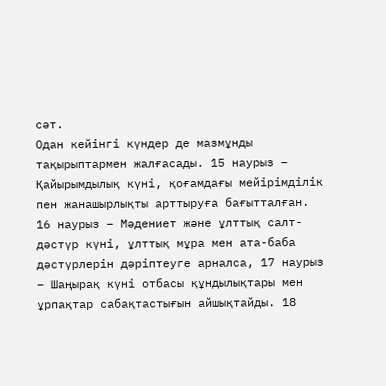сәт.
Одан кейінгі күндер де мазмұнды тақырыптармен жалғасады. 15 наурыз – Қайырымдылық күні, қоғамдағы мейірімділік пен жанашырлықты арттыруға бағытталған. 16 наурыз – Мәдениет және ұлттық салт-дәстүр күні, ұлттық мұра мен ата-баба дәстүрлерін дәріптеуге арналса, 17 наурыз – Шаңырақ күні отбасы құндылықтары мен ұрпақтар сабақтастығын айшықтайды. 18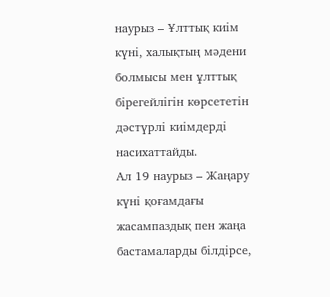наурыз – Ұлттық киім күні, халықтың мәдени болмысы мен ұлттық бірегейлігін көрсететін дәстүрлі киімдерді насихаттайды.
Ал 19 наурыз – Жаңару күні қоғамдағы жасампаздық пен жаңа бастамаларды білдірсе,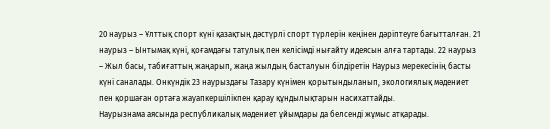20 наурыз – Ұлттық спорт күні қазақтың дәстүрлі спорт түрлерін кеңінен дәріптеуге бағытталған. 21 наурыз – Ынтымақ күні, қоғамдағы татулық пен келісімді нығайту идеясын алға тартады. 22 наурыз – Жыл басы, табиғаттың жаңарып, жаңа жылдың басталуын білдіретін Наурыз мерекесінің басты күні саналады. Онкүндік 23 наурыздағы Тазару күнімен қорытындыланып, экологиялық мәдениет пен қоршаған ортаға жауапкершілікпен қарау құндылықтарын насихаттайды.
Наурызнама аясында республикалық мәдениет ұйымдары да белсенді жұмыс атқарады.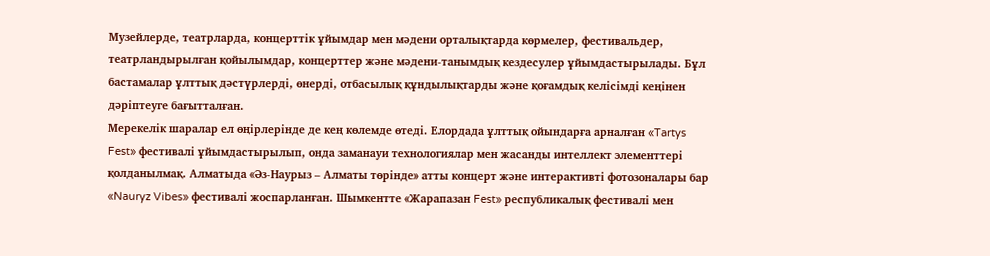Музейлерде, театрларда, концерттік ұйымдар мен мәдени орталықтарда көрмелер, фестивальдер, театрландырылған қойылымдар, концерттер және мәдени-танымдық кездесулер ұйымдастырылады. Бұл бастамалар ұлттық дәстүрлерді, өнерді, отбасылық құндылықтарды және қоғамдық келісімді кеңінен дәріптеуге бағытталған.
Мерекелік шаралар ел өңірлерінде де кең көлемде өтеді. Елордада ұлттық ойындарға арналған «Tartys Fest» фестивалі ұйымдастырылып, онда заманауи технологиялар мен жасанды интеллект элементтері қолданылмақ. Алматыда «Әз-Наурыз – Алматы төрінде» атты концерт және интерактивті фотозоналары бар «Nauryz Vibes» фестивалі жоспарланған. Шымкентте «Жарапазан Fest» республикалық фестивалі мен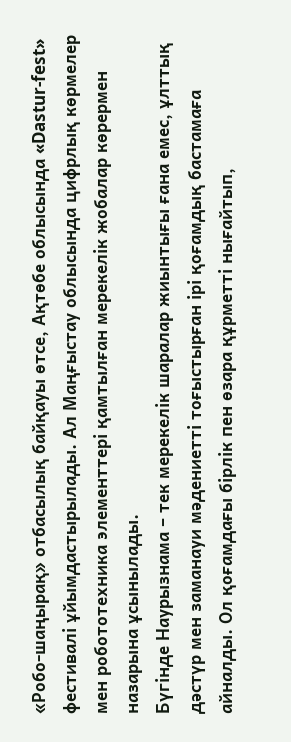«Робо-шаңырақ» отбасылық байқауы өтсе, Ақтөбе облысында «Dastur-fest» фестивалі ұйымдастырылады. Ал Маңғыстау облысында цифрлық көрмелер мен робототехника элементтері қамтылған мерекелік жобалар көрермен назарына ұсынылады.
Бүгінде Наурызнама – тек мерекелік шаралар жиынтығы ғана емес, ұлттық дәстүр мен заманауи мәдениетті тоғыстырған ірі қоғамдық бастамаға айналды. Ол қоғамдағы бірлік пен өзара құрметті нығайтып,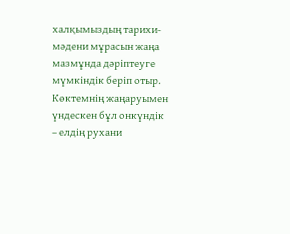халқымыздың тарихи-мәдени мұрасын жаңа мазмұнда дәріптеуге мүмкіндік беріп отыр. Көктемнің жаңаруымен үндескен бұл онкүндік – елдің рухани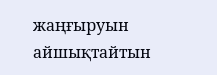жаңғыруын айшықтайтын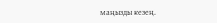маңызды кезең.